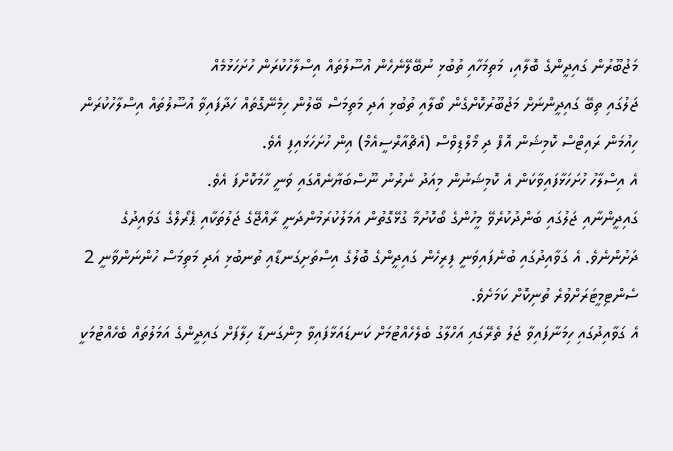މަޖުބޫރުން ގައިދީންގެ ބޮލާއި، މަތިމަހާއި ތުބުޅި ނުބޭލޭނެހެން އުސޫލުތައް އިސްލާހުކުރަން ހުށަހަޅުމެއް
ޖަލުގައި ތިބޭ ގައިދީންނަށް މަޖުބޫރުކޮށްގެން ބޯލާއި ތުބުޅި އަދި މަތިމަސް ބޭލުން ހިމެނޭގޮތައް ހަދާފައިވާ އުސޫލުތައް އިސްލާހުކުރަން ހިއުމަން ރައިޓްސް ކޮމިޝަން އޮފް ދި މޯލްޑިވްސް (އެޗްއާރްސީއެމް) އިން ހުށަހަޅައިފި އެވެ.
އެ އިސްލާހު ހުށަހަޅާފައިވާކަން އެ ކޮމިޝަނުން މިއަދު ނެރުނު ނޫސްބަޔާނެއްގައި ވަނީ ހާމަކޮށްފަ އެވެ.
ގައިދީންނާއި ޖަލުގައި ބަންދުކުރެވޭ މީހުންގެ ބޯކޮށުމާ ގުޅޭގޮތުން އަމަލުކުރަމުންދަނީ ރާއްޖޭގެ ޖަލުތަކާއި ޕެރޯލްގެ ގަވައިދުގެ ދަށުންނެވެ. އެ ގަވާއިދުގައި ބުނެފައިވަނީ ފިރިހެން ގައިދީންގެ ބޮލުގެ އިސްތަށިގަނޑާއި ތުނބުޅި އަދި މަތިމަސް ހުންނަންވާނީ 2 ސެންޓިމީޓަރަށްވުރެ ތުނިކޮށް ކަމަށެވެ.
އެ ގަވާއިދުގައި ހިމަނާފައިވާ ޖަލު ތެރޭގައި އަހްލާގު ބެލެހެއްޓުމަށް ކަނޑައަޅާފައިވާ މިންގަނޑާ ހިލާފަށް ގައިދީންގެ އަމަލުތައް ބެހެއްޓުމަކީ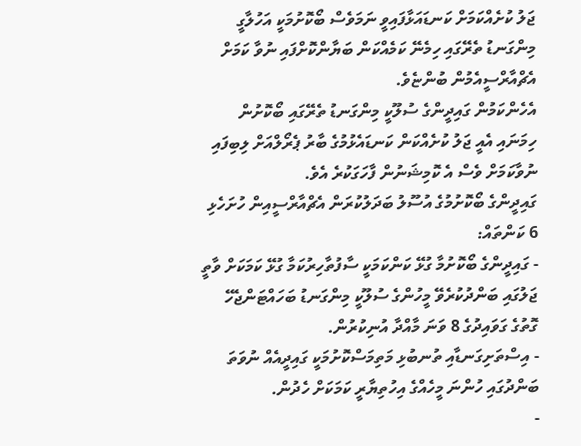ޖަލު ކުށެއްކަމަށް ކަނޑައަޅާފައިވީ ނަމަވެސް ބޯކޮށުމަކީ އަހުލާގީ މިންގަނޑު ތެރޭގައި ހިމެނޭ ކަމެއްކަން ބަޔާންކޮށްފައި ނުވާ ކަމަށް އެޗްއާރްސީއެމުން ބުންޏެވެ.
އެހެންކަމުން ގައިދީންގެ ސުލޫކީ މިންގަނޑު ތެރޭގައި ބޯކޮށުން ހިމަނައި އެއީ ޖަލު ކުށެއްކަން ކަނޑައެޅުމުގެ ބާރު ޕެރޯލްއަށް ލިބިފައި ނުވާކަމަށް ވެސް އެ ކޮމިޝަނުން ފާހަގަކުރެ އެވެ.
ގައިދީންގެ ބޯކޮށުމުގެ އުސޫލު ބަދަލުކުރަން އެޗްއާރްސީއިން ހުށަހެޅި 6 ކަންތައް:
- ގައިދީންގެ ބޯކޮށުމާ ގުޅޭ ކަންކަމަކީ ސާފުތާހިރުކަމާ ގުޅޭ ކަމަކަށް ވާތީ ޖަލުގައި ބަންދުކުރެވޭ މީހުންގެ ސުލޫކީ މިންގަނޑު ބަހައްޓަންޖެހޭ ގޮތުގެ ގަވައިދުގެ 8 ވަނަ މާއްދާ އުނިކުރުން.
- އިސްތަށިގަނޑާއި ތުނބުޅި މަތިމަސްކޮށުމަކީ ގައިދީއެއް ނުވަތަ ބަންދުގައި ހުންނަ މީހެއްގެ އިހުތިޔާރީ ކަމަކަށް ހެދުން.
-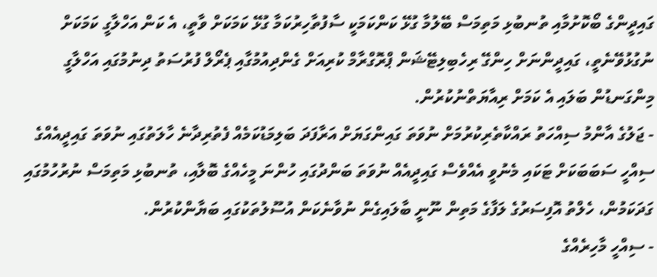ގައިދީންގެ ބޯކޮށުމާއި ތުނބުޅި މަތިމަސް ބޭލުމާ ގުޅޭ ކަންކަމަކީ ސާފުތާހިރުކަމާ ގުޅޭ ކަމަކަށް ވާތީ، އެ ކަން އަހްލާގީ ކަމަކަށް ނުގުޅުވޭނެތީ، ގައިދީންނަށް ހިންގޭ ރިހެބިލިޓޭޝަން ޕްރޮގްރާމް ކުރިއަށް ގެންދިއުމުގާއި ޕެރޯލް ފުރުސަތު ދިނުމުގައި އަހްލާގީ މިންގަނޑުން ބަލައި އެ ކަމަށް ރިއާޔަތްނުކުރުން.
- ޖަލުގެ އާންމު ސިއްހަތު ރައްކާތެރިކުރުމަށް ނުވަތަ ގައިންގަޔަށް އަރާފަދަ ބަލިމަޑުކަމެއް ފެތުރިދާނެ ހާލަތުގައި ނުވަތަ ގައިދީއެއްގެ ސިއްހީ ސަބަބަކަށް ޓަކައި މެނުވީ އެއްވެސް ގައިދީއެއް ނުވަތަ ބަންދުގައި ހުންނަ މީހެއްގެ ބޮލާއި، ތުނބުޅި މަތިމަސް ނުރުހުމުގައި ގަދަކަމުން، ހެލްތު އޮފިސަރުގެ ލަފާގެ މަތިން ނޫނީ ބާލައިގެން ނުވާނެކަން އުސޫލުތަކުގައި ބަޔާންކުރުން.
- ސިއްހީ މާހިރެއްގެ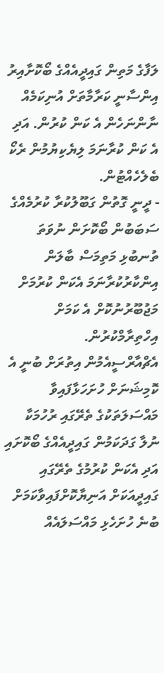ލަފާގެ މަތިން ގައިދީއެއްގެ ބޯކޮށާއިރު އިންސާނީ ކަރާމާތަށް އުނިކަމެއް ނާންނަހެން އެ ކަން ކުރުން. އަދި އެ ކަން ކުރާނަމަ ލިޔެކިޔުމުން ރެކޯ ބެލެހެއްޓުން.
- ދީނީ ގޮތުން ގަބޫލުކުރާ ކުރުމެއްގެ ސަބަބުން ބޯކޮށަން ނުވަތަ ތުނބުޅި މަތިމަސް ބާލަން އިންކާރުކުރާނަމަ އެކަން ކުރުމަށް މަޖުބޫރުނުކޮށް އެ ކަމަށް އިހްތިރާމްކުރުން.
އެޗްއާރްސީއެމުން އިތުރަށް ބުނީ އެ ކޮމިޝަނަށް ހުށަހަޅާފައިވާ މައްސަލަތަކުގެ ތެރޭގައި ރުހުމަކާ ނުލާ ގަދަކަމުން ގައިދީއެއްގެ ބޯކޮށައި އަދި އެކަން ކުރުމުގެ ތެރޭގައި ގައިދީއަކަށް އަނިޔާކޮށްފައިވާކަމަށް ބުނެ ހުށަހެޅި މައްސަލައެއް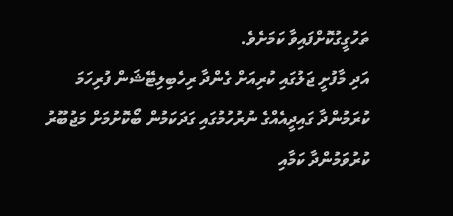ތަހުގީގުކޮށްފައިވާ ކަމަށެވެ.
އަދި މާފުށީ ޖަލުގައި ކުރިއަށް ގެންދާ ރިހެބިލިޓޭޝަން ފުރިހަމަ ކުރަމުންދާ ގައިދީއެއްގެ ނުރުހުމުގައި ގަދަކަމުން ބޯކޮށުމަށް މަޖުބޫރު ކުރުވަމުންދާ ކަމާއި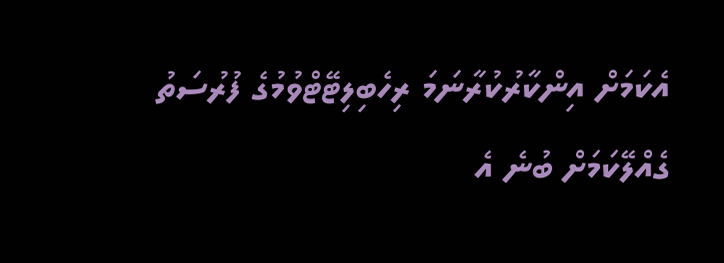އެކަމަށް އިންކާރުކުރާނަމަ ރިހެބިލިޓޭޓްވުމުގެ ފުރުސަތު ގެއްލޭކަމަށް ބުނެ އެ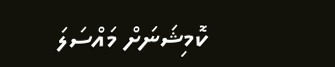ކޮމިޝަނަށް މައްސަލަ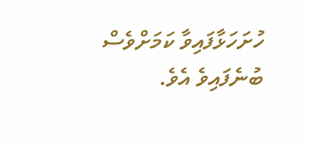ހުށަހަޅާފައިވާ ކަމަށްވެސް ބުނެފައިވެ އެވެ.